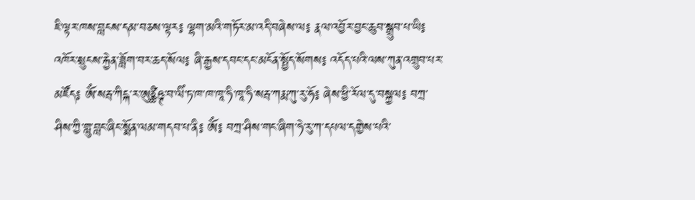ཇི་ལྟར་ཁས་བླངས་དམ་བཅས་ལྟར༔ ལྷག་མའི་གཏོར་མ་འདི་བཞེས་ལ༔ རྣལ་འབྱོར་བྱང་ཆུབ་སྒྲུབ་པ་ཡི༔ འཁོར་སྲུངས་རྐྱེན་ཟློག་བར་ཆད་སོལ༔ ཞི་རྒྱས་དབང་དང་མངོན་སྤྱོད་སོགས༔ འདོད་པའི་ལས་ཀུན་འགྲུབ་པར་མཛོད༔ ཨོཾ་སརྦ་ཀིངྐ་ར་ཨུཙྪིཥྚ་བ་ལིཾ་ཏ་ཁ་ཁ་ཁཱ་ཧི་ཁཱ་ཧི་སརྦ་ཀརྨ་ཀུ་རུ་ཧོ༔ ཞེས་ཕྱི་རོལ་དུ་བསྐྱལ༔ བཀྲ་ཤིས་ཀྱི་གླུ་བླང་ཞིང་སྨོན་ལམ་གདབ་པ་ནི༔ ཨོཾ༔ བཀྲ་ཤིས་གང་ཞིག་ཧེ་རུ་ཀ་དཔལ་དགྱེས་པའི་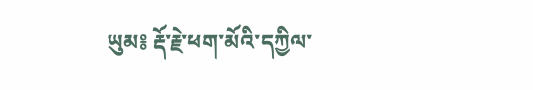ཡུམ༔ རྡོ་རྗེ་ཕག་མོའི་དཀྱིལ་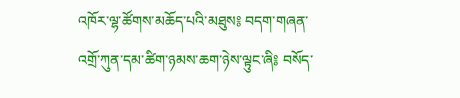འཁོར་ལྷ་ཚོགས་མཆོད་པའི་མཐུས༔ བདག་གཞན་འགྲོ་ཀུན་དམ་ཚིག་ཉམས་ཆག་ཉེས་ལྟུང་ཞི༔ བསོད་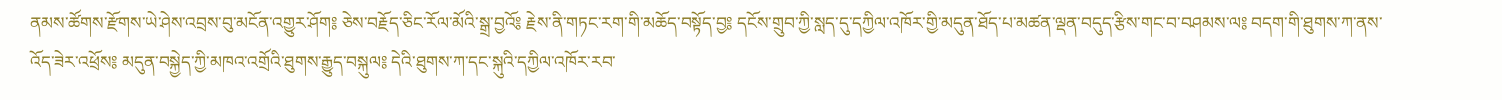ནམས་ཚོགས་རྫོགས་ཡེ་ཤེས་འབྲས་བུ་མངོན་འགྱུར་ཤོག༔ ཅེས་བརྗོད་ཅིང་རོལ་མོའི་སྒྲ་བྱའོ༔ རྗེས་ནི་གཏང་རག་གི་མཆོད་བསྟོད་བྱ༔ དངོས་གྲུབ་ཀྱི་སླད་དུ་དཀྱིལ་འཁོར་གྱི་མདུན་ཐོད་པ་མཚན་ལྡན་བདུད་རྩིས་གང་བ་བཤམས་ལ༔ བདག་གི་ཐུགས་ཀ་ནས་འོད་ཟེར་འཕྲོས༔ མདུན་བསྐྱེད་ཀྱི་མཁའ་འགྲོའི་ཐུགས་རྒྱུད་བསྐུལ༔ དེའི་ཐུགས་ཀ་དང་སྐུའི་དཀྱིལ་འཁོར་རབ་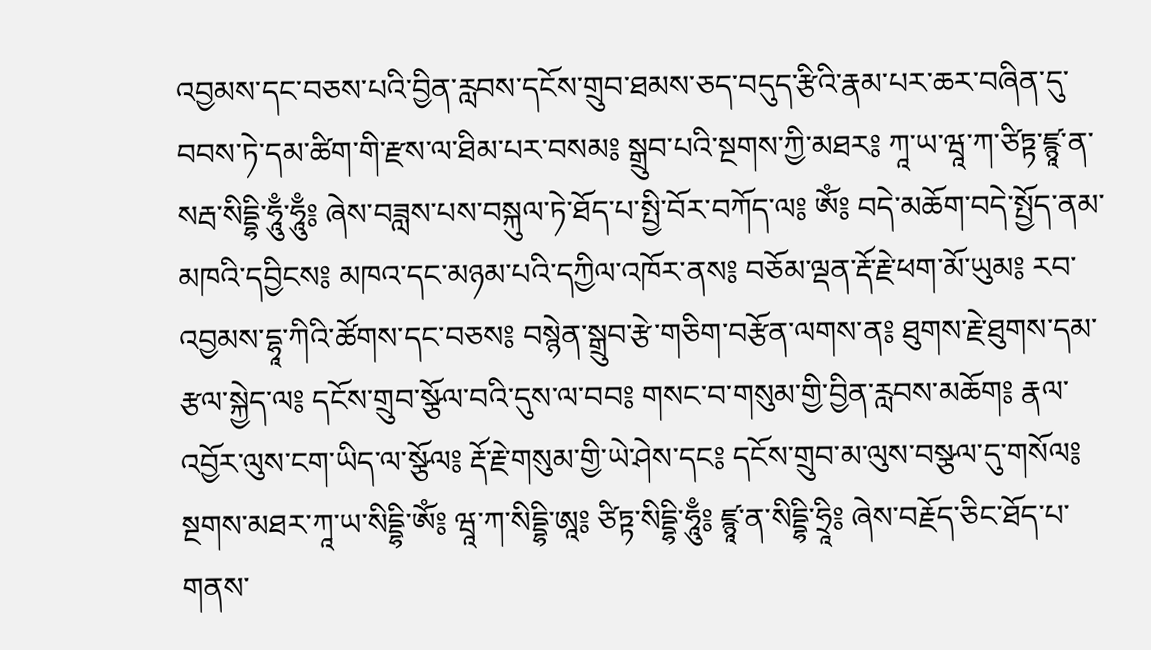འབྱམས་དང་བཅས་པའི་བྱིན་རླབས་དངོས་གྲུབ་ཐམས་ཅད་བདུད་རྩིའི་རྣམ་པར་ཆར་བཞིན་དུ་བབས་ཏེ་དམ་ཚིག་གི་རྫས་ལ་ཐིམ་པར་བསམ༔ སྒྲུབ་པའི་སྔགས་ཀྱི་མཐར༔ ཀཱ་ཡ་ཝཱ་ཀ་ཙིཏྟ་ཛྙཱ་ན་སརྦ་སིདྡྷི་ཧཱུྃ་ཧཱུྃ༔ ཞེས་བཟླས་པས་བསྐུལ་ཏེ་ཐོད་པ་སྤྱི་བོར་བཀོད་ལ༔ ཨོཾ༔ བདེ་མཆོག་བདེ་སྤྱོད་ནམ་མཁའི་དབྱིངས༔ མཁའ་དང་མཉམ་པའི་དཀྱིལ་འཁོར་ནས༔ བཅོམ་ལྡན་རྡོ་རྗེ་ཕག་མོ་ཡུམ༔ རབ་འབྱམས་དྷཱ་ཀིའི་ཚོགས་དང་བཅས༔ བསྙེན་སྒྲུབ་རྩེ་གཅིག་བརྩོན་ལགས་ན༔ ཐུགས་རྗེ་ཐུགས་དམ་རྩལ་སྐྱེད་ལ༔ དངོས་གྲུབ་སྩོལ་བའི་དུས་ལ་བབ༔ གསང་བ་གསུམ་གྱི་བྱིན་རླབས་མཆོག༔ རྣལ་འབྱོར་ལུས་ངག་ཡིད་ལ་སྩོལ༔ རྡོ་རྗེ་གསུམ་གྱི་ཡེ་ཤེས་དང༔ དངོས་གྲུབ་མ་ལུས་བསྩལ་དུ་གསོལ༔ སྔགས་མཐར་ཀཱ་ཡ་སིདྡྷི་ཨོཾ༔ ཝཱ་ཀ་སིདྡྷི་ཨཱ༔ ཙིཏྟ་སིདྡྷི་ཧཱུྃ༔ ཛྙཱ་ན་སིདྡྷི་ཧྲཱི༔ ཞེས་བརྗོད་ཅིང་ཐོད་པ་གནས་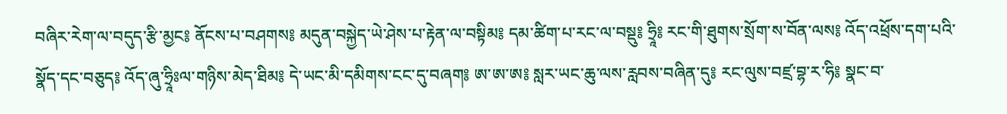བཞིར་རེག་ལ་བདུད་རྩི་མྱང༔ ནོངས་པ་བཤགས༔ མདུན་བསྐྱེད་ཡེ་ཤེས་པ་རྟེན་ལ་བསྟིམ༔ དམ་ཚིག་པ་རང་ལ་བསྡུ༔ ཧྲཱི༔ རང་གི་ཐུགས་སྲོག་ས་བོན་ལས༔ འོད་འཕྲོས་དག་པའི་སྣོད་དང་བཅུད༔ འོད་ཞུ་ཧྲཱིཿལ་གཉིས་མེད་ཐིམ༔ དེ་ཡང་མི་དམིགས་ངང་དུ་བཞག༔ ཨ་ཨ་ཨ༔ སླར་ཡང་ཆུ་ལས་རླབས་བཞིན་དུ༔ རང་ལུས་བཛྲ་བྷ་ར་ཧི༔ སྣང་བ་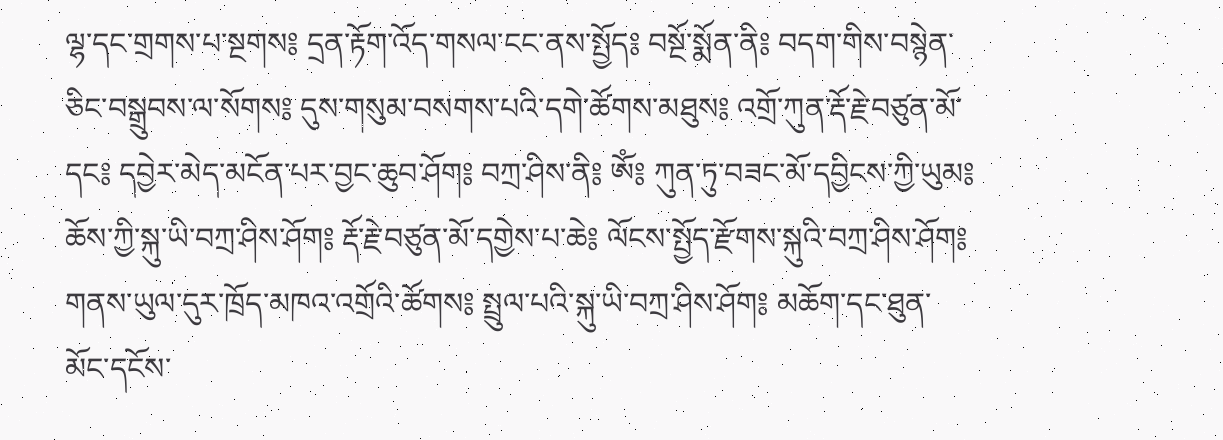ལྷ་དང་གྲགས་པ་སྔགས༔ དྲན་རྟོག་འོད་གསལ་ངང་ནས་སྤྱོད༔ བསྔོ་སྨོན་ནི༔ བདག་གིས་བསྙེན་ཅིང་བསྒྲུབས་ལ་སོགས༔ དུས་གསུམ་བསགས་པའི་དགེ་ཚོགས་མཐུས༔ འགྲོ་ཀུན་རྡོ་རྗེ་བཙུན་མོ་དང༔ དབྱེར་མེད་མངོན་པར་བྱང་ཆུབ་ཤོག༔ བཀྲ་ཤིས་ནི༔ ཨོཾ༔ ཀུན་ཏུ་བཟང་མོ་དབྱིངས་ཀྱི་ཡུམ༔ ཆོས་ཀྱི་སྐུ་ཡི་བཀྲ་ཤིས་ཤོག༔ རྡོ་རྗེ་བཙུན་མོ་དགྱེས་པ་ཆེ༔ ལོངས་སྤྱོད་རྫོགས་སྐུའི་བཀྲ་ཤིས་ཤོག༔ གནས་ཡུལ་དུར་ཁྲོད་མཁའ་འགྲོའི་ཚོགས༔ སྤྲུལ་པའི་སྐུ་ཡི་བཀྲ་ཤིས་ཤོག༔ མཆོག་དང་ཐུན་མོང་དངོས་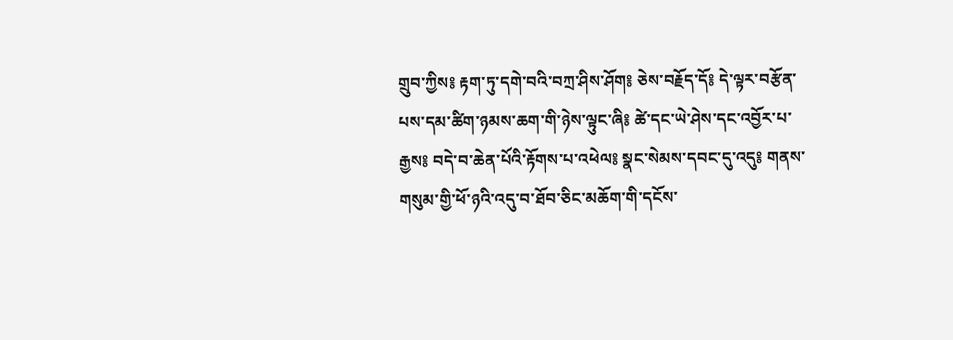གྲུབ་ཀྱིས༔ རྟག་ཏུ་དགེ་བའི་བཀྲ་ཤིས་ཤོག༔ ཅེས་བརྗོད་དོ༔ དེ་ལྟར་བརྩོན་པས་དམ་ཚིག་ཉམས་ཆག་གི་ཉེས་ལྟུང་ཞི༔ ཚེ་དང་ཡེ་ཤེས་དང་འབྱོར་པ་རྒྱས༔ བདེ་བ་ཆེན་པོའི་རྟོགས་པ་འཕེལ༔ སྣང་སེམས་དབང་དུ་འདུ༔ གནས་གསུམ་གྱི་ཕོ་ཉའི་འདུ་བ་ཐོབ་ཅིང་མཆོག་གི་དངོས་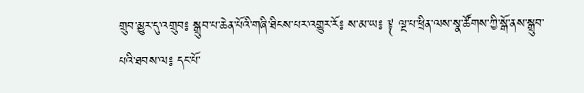གྲུབ་མྱུར་དུ་འགྲུབ༔ སྒྲུབ་པ་ཆེན་པོའི་གཞི་ཐིངས་པར་འགྱུར་རོ༔ ས་མ་ཡ༔ ༈ ལྔ་པ་ཕྲིན་ལས་སྣ་ཚོགས་ཀྱི་སྒོ་ནས་སྒྲུབ་པའི་ཐབས་ལ༔ དང་པོ་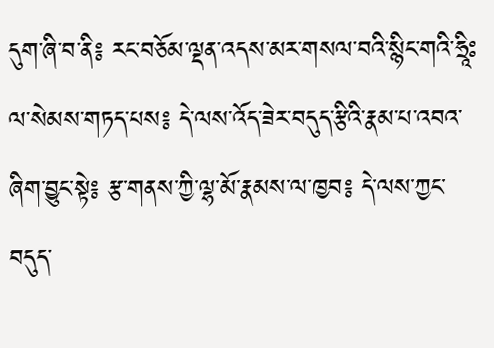དུག་ཞི་བ་ནི༔ རང་བཅོམ་ལྡན་འདས་མར་གསལ་བའི་སྙིང་གའི་ཧྲཱིཿལ་སེམས་གཏད་པས༔ དེ་ལས་འོད་ཟེར་བདུད་རྩིའི་རྣམ་པ་འབའ་ཞིག་བྱུང་སྟེ༔ རྩ་གནས་ཀྱི་ལྷ་མོ་རྣམས་ལ་ཁྱབ༔ དེ་ལས་ཀྱང་བདུད་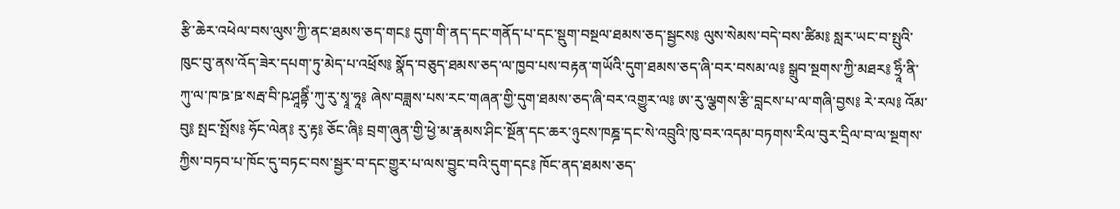རྩི་ཆེར་འཕེལ་བས་ལུས་ཀྱི་ནང་ཐམས་ཅད་གང༔ དུག་གི་ནད་དང་གནོད་པ་དང་སྡུག་བསྔལ་ཐམས་ཅད་སྦྱངས༔ ལུས་སེམས་བདེ་བས་ཚིམ༔ སླར་ཡང་བ་སྤུའི་ཁུང་བུ་ནས་འོད་ཟེར་དཔག་ཏུ་མེད་པ་འཕྲོས༔ སྣོད་བཅུད་ཐམས་ཅད་ལ་ཁྱབ་པས་བརྟན་གཡོའི་དུག་ཐམས་ཅད་ཞི་བར་བསམ་ལ༔ སྒྲུབ་སྔགས་ཀྱི་མཐར༔ ཧྲཱིཾ་ནི་ཀུ་ལ་ཁ་ཋ་ཋ་སརྦ་བི་ཥ་ཤཱནྟིཾ་ཀུ་རུ་སྭཱ་ཧཱ༔ ཞེས་བཟླས་པས་རང་གཞན་གྱི་དུག་ཐམས་ཅད་ཞི་བར་འགྱུར་ལ༔ ཨ་རུ་ལྕགས་རྩི་བླངས་པ་ལ་གཞི་བྱས༔ རེ་རལ༔ འོམ་བུ༔ སྤང་སྤོས༔ ཧོང་ལེན༔ རུ་རྟ༔ ཅོང་ཞི༔ བྲག་ཞུན་གྱི་ཕྱེ་མ་རྣམས་ཤིང་སྔོན་དང་ཆར་ཉུངས་ཁཎྜ་དང་སེ་འབྲུའི་ཁུ་བར་འདམ་བཏགས་རིལ་བུར་དྲིལ་བ་ལ་སྔགས་ཀྱིས་བཏབ་པ་ཁོང་དུ་བཏང་བས་སྦྱར་བ་དང་གྱུར་པ་ལས་བྱུང་བའི་དུག་དང༔ ཁོང་ནད་ཐམས་ཅད་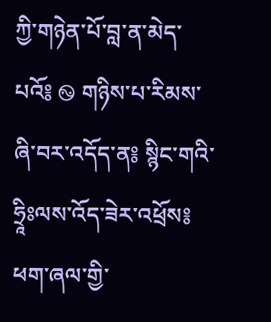ཀྱི་གཉེན་པོ་བླ་ན་མེད་པའོ༔ ࿊ གཉིས་པ་རིམས་ཞི་བར་འདོད་ན༔ སྙིང་གའི་ཧྲཱིཿལས་འོད་ཟེར་འཕྲོས༔ ཕག་ཞལ་གྱི་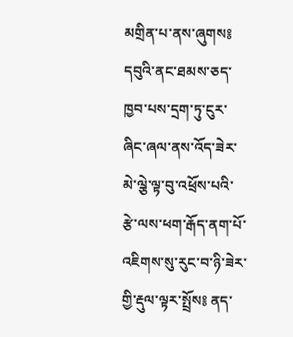མགྲིན་པ་ནས་ཞུགས༔ དབུའི་ནང་ཐམས་ཅད་ཁྱབ་པས་དྲག་ཏུ་ངུར་ཞིང་ཞལ་ནས་འོད་ཟེར་མེ་ལྕེ་ལྟ་བུ་འཕྲོས་པའི་རྩེ་ལས་ཕག་རྒོད་ནག་པོ་འཇིགས་སུ་རུང་བ་ཉི་ཟེར་གྱི་རྡུལ་ལྟར་སྤྲོས༔ ནད་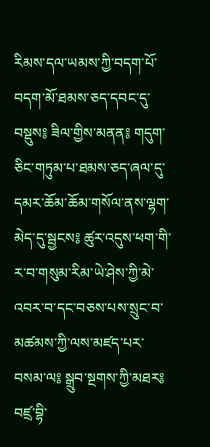རིམས་དལ་ཡམས་ཀྱི་བདག་པོ་བདག་མོ་ཐམས་ཅད་དབང་དུ་བསྡུས༔ ཟིལ་གྱིས་མནན༔ གདུག་ཅིང་གཏུམ་པ་ཐམས་ཅད་ཞལ་དུ་དམར་ཆོམ་ཆོམ་གསོལ་ནས་ལྷག་མེད་དུ་སྦྱངས༔ ཚུར་འདུས་ཕག་གི་ར་བ་གསུམ་རིམ་ཡེ་ཤེས་ཀྱི་མེ་འབར་བ་དང་བཅས་པས་སྲུང་བ་མཚམས་ཀྱི་ལས་མཛད་པར་བསམ་ལ༔ སྒྲུབ་སྔགས་ཀྱི་མཐར༔ བཛྲ་བྷི་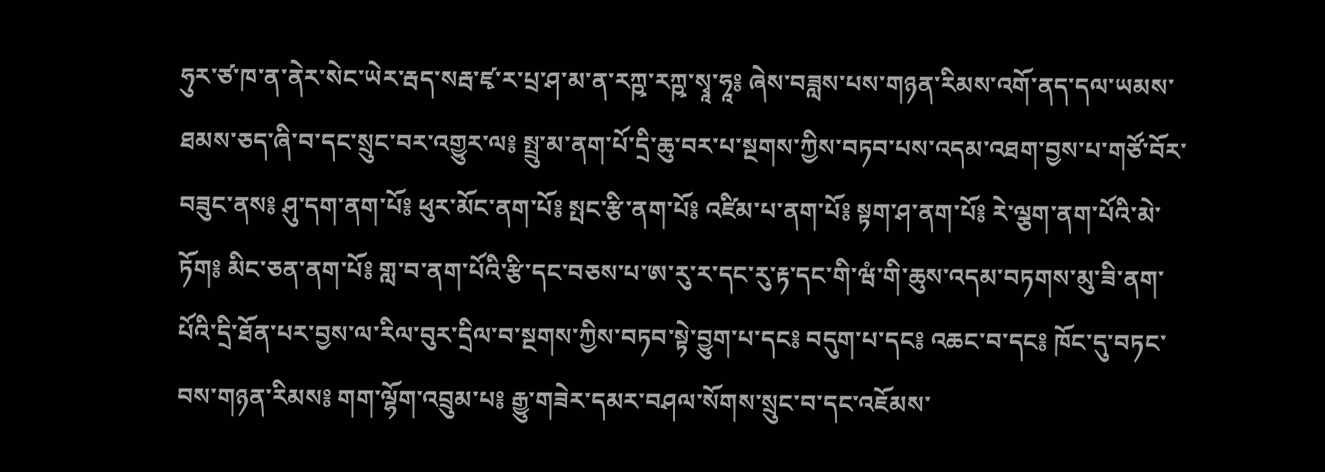ཧུར་ཙ་ཁ་ན་ནེར་སེང་ཡེར་རྦད་སརྦ་ཛྭ་ར་པྲ་ཤ་མ་ན་རཀྵ་རཀྵ་སྭཱ་ཧཱ༔ ཞེས་བཟླས་པས་གཉན་རིམས་འགོ་ནད་དལ་ཡམས་ཐམས་ཅད་ཞི་བ་དང་སྲུང་བར་འགྱུར་ལ༔ སྤྲུ་མ་ནག་པོ་དྲི་ཆུ་བར་པ་སྔགས་ཀྱིས་བཏབ་པས་འདམ་འཐག་བྱས་པ་གཙོ་བོར་བཟུང་ནས༔ ཤུ་དག་ནག་པོ༔ ཕུར་མོང་ནག་པོ༔ སྤང་རྩི་ནག་པོ༔ འཛིམ་པ་ནག་པོ༔ སྟག་ཤ་ནག་པོ༔ རེ་ལྕག་ནག་པོའི་མེ་ཏོག༔ མིང་ཅན་ནག་པོ༔ གླ་བ་ནག་པོའི་རྩི་དང་བཅས་པ་ཨ་རུ་ར་དང་རུ་རྟ་དང་གི་ཝཾ་གི་ཆུས་འདམ་བཏགས་མུ་ཟི་ནག་པོའི་དྲི་ཐོན་པར་བྱས་ལ་རིལ་བུར་དྲིལ་བ་སྔགས་ཀྱིས་བཏབ་སྟེ་བྱུག་པ་དང༔ བདུག་པ་དང༔ འཆང་བ་དང༔ ཁོང་དུ་བཏང་བས་གཉན་རིམས༔ གག་ལྷོག་འབྲུམ་པ༔ རྒྱུ་གཟེར་དམར་བཤལ་སོགས་སྲུང་བ་དང་འཇོམས་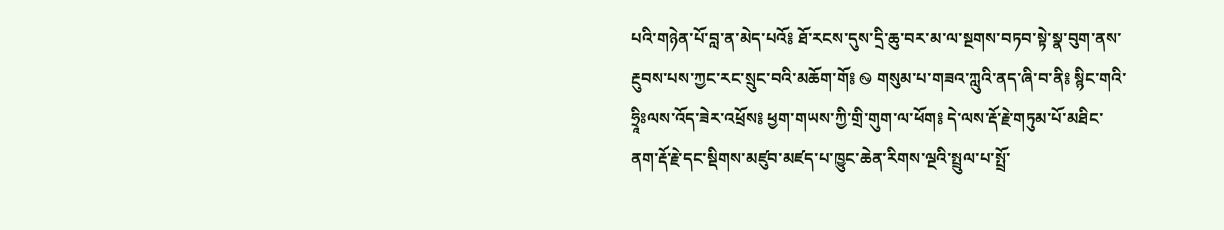པའི་གཉེན་པོ་བླ་ན་མེད་པའོ༔ ཐོ་རངས་དུས་དྲི་ཆུ་བར་མ་ལ་སྔགས་བཏབ་སྟེ་སྣ་བུག་ནས་རྔུབས་པས་ཀྱང་རང་སྲུང་བའི་མཆོག་གོ༔ ࿊ གསུམ་པ་གཟའ་ཀླུའི་ནད་ཞི་བ་ནི༔ སྙིང་གའི་ཧྲཱིཿལས་འོད་ཟེར་འཕྲོས༔ ཕྱག་གཡས་ཀྱི་གྲི་གུག་ལ་ཕོག༔ དེ་ལས་རྡོ་རྗེ་གཏུམ་པོ་མཐིང་ནག་རྡོ་རྗེ་དང་སྡིགས་མཛུབ་མཛད་པ་ཁྱུང་ཆེན་རིགས་ལྔའི་སྤྲུལ་པ་སྤྲོ་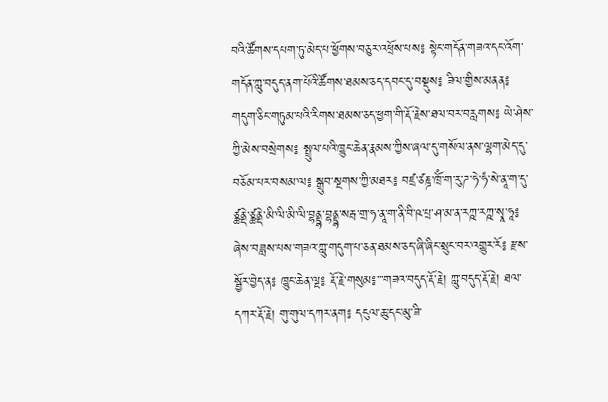བའི་ཚོགས་དཔག་ཏུ་མེད་པ་ཕྱོགས་བཅུར་འཕྲོས་པས༔ སྟེང་གདོན་གཟའ་དང་འོག་གདོན་ཀླུ་བདུད་ནག་པོའི་ཚོགས་ཐམས་ཅད་དབང་དུ་བསྡུས༔ ཟིལ་གྱིས་མནན༔ གདུག་ཅིང་གཏུམ་པའི་རིགས་ཐམས་ཅད་ཕྱག་གི་རྡོ་རྗེས་ཐལ་བར་བརླགས༔ ཡེ་ཤེས་ཀྱི་མེས་བསྲེགས༔ སྤྲུལ་པའི་ཁྱུང་ཆེན་རྣམས་ཀྱིས་ཞལ་དུ་གསོལ་ནས་ལྷག་མེད་དུ་བཅོམ་པར་བསམ་ལ༔ སྒྲུབ་སྔགས་ཀྱི་མཐར༔ བཛྲ་ཙཎྜ་ཁྲོཾ་ག་རུ་ཌ་ཧེ་ཧཾ་སེ་ནཱ་ག་དུ་ཙྪནྡེ་ཙྪནྡེ་མི་ལི་མི་ལི་བྷནྡྷ་བྷནྡྷ་སརྦ་གྲ་ཧ་ནཱ་ག་ནི་བི་ཥ་པྲ་ཤ་མ་ན་རཀྵ་རཀྵ་སྭཱ་ཧཱ༔ ཞེས་བཟླས་པས་གཟའ་ཀླུ་གདུག་པ་ཅན་ཐམས་ཅད་ཞི་ཞིང་སྲུང་བར་འགྱུར་རོ༔ རྫས་སྦྱོར་བྱེད་ན༔ ཁྱུང་ཆེན་ལྔ༔ རྡོ་རྗེ་གསུམ༔་་་གཟའ་བདུད་རྡོ་རྗེ། ཀླུ་བདུད་རྡོ་རྗེ། ཐལ་དཀར་རྡོ་རྗེ། གུ་གུལ་དཀར་ནག༔ དངུལ་ཆུ་དང་མུ་ཟི་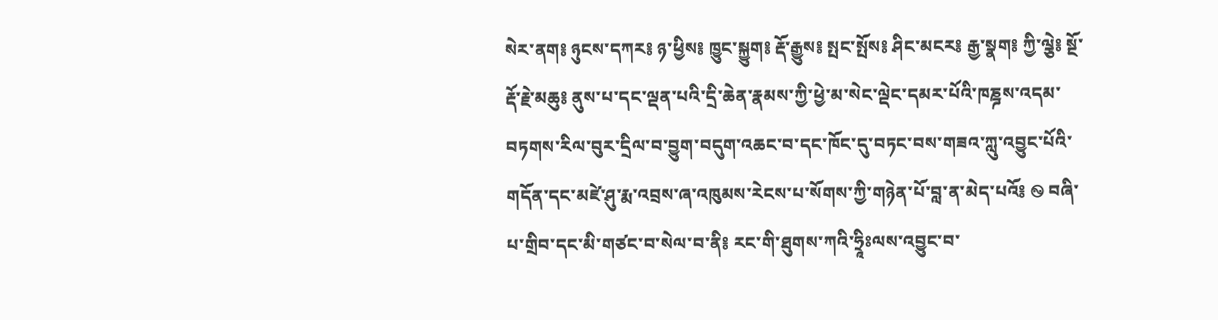སེར་ནག༔ ཉུངས་དཀར༔ ཉ་ཕྱིས༔ ཁྱུང་སྐྱུག༔ རྡོ་རྒྱུས༔ སྤང་སྤོས༔ ཤིང་མངར༔ རྒྱ་སྣག༔ ཀྱི་ལྕེ༔ སྔོ་རྡོ་རྗེ་མཆུ༔ ནུས་པ་དང་ལྡན་པའི་དྲི་ཆེན་རྣམས་ཀྱི་ཕྱེ་མ་སེང་ལྡེང་དམར་པོའི་ཁཎྜས་འདམ་བཏགས་རིལ་བུར་དྲིལ་བ་བྱུག་བདུག་འཆང་བ་དང་ཁོང་དུ་བཏང་བས་གཟའ་ཀླུ་འབྱུང་པོའི་གདོན་དང་མཛེ་ཤུ་རྨ་འབྲས་ཞ་འཁུམས་རེངས་པ་སོགས་ཀྱི་གཉེན་པོ་བླ་ན་མེད་པའོ༔ ࿊ བཞི་པ་གྲིབ་དང་མི་གཙང་བ་སེལ་བ་ནི༔ རང་གི་ཐུགས་ཀའི་ཧྲཱིཿལས་འབྱུང་བ་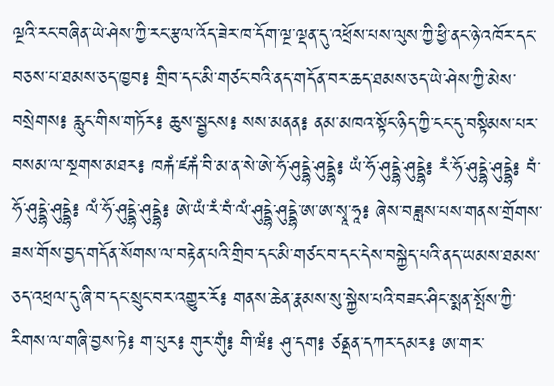ལྔའི་རང་བཞིན་ཡེ་ཤེས་ཀྱི་རང་རྩལ་འོད་ཟེར་ཁ་དོག་ལྔ་ལྡན་དུ་འཕྲོས་པས་ལུས་ཀྱི་ཕྱི་ནང་ཉེ་འཁོར་དང་བཅས་པ་ཐམས་ཅད་ཁྱབ༔ གྲིབ་དང་མི་གཙང་བའི་ནད་གདོན་བར་ཆད་ཐམས་ཅད་ཡེ་ཤེས་ཀྱི་མེས་བསྲེགས༔ རླུང་གིས་གཏོར༔ ཆུས་སྦྱངས༔ སས་མནན༔ ནམ་མཁའ་སྟོང་ཉིད་ཀྱི་ངང་དུ་བསྟིམས་པར་བསམ་ལ་སྔགས་མཐར༔ ཁརྐཾ་ཛརྐཾ་བི་མ་ན་སེ་ཨེ་ཧོ་ཤུདྡྷེ་ཤུདྡྷེ༔ ཡཾ་ཧོ་ཤུདྡྷེ་ཤུདྡྷེ༔ རཾ་ཧོ་ཤུདྡྷེ་ཤུདྡྷེ༔ བཾ་ཧོ་ཤུདྡྷེ་ཤུདྡྷེ༔ ལཾ་ཧོ་ཤུདྡྷེ་ཤུདྡྷེ༔ ཨེ་ཡཾ་རཾ་བཾ་ལཾ་ཤུདྡྷེ་ཤུདྡྷེ་ཨ་ཨ་སྭཱ་ཧཱ༔ ཞེས་བཟླས་པས་གནས་གྲོགས་ཟས་གོས་བྱད་གདོན་སོགས་ལ་བརྟེན་པའི་གྲིབ་དང་མི་གཙང་བ་དང་དེས་བསྐྱེད་པའི་ནད་ཡམས་ཐམས་ཅད་འཕྲལ་དུ་ཞི་བ་དང་སྲུང་བར་འགྱུར་རོ༔ གནས་ཆེན་རྣམས་སུ་སྐྱེས་པའི་བཟང་ཤིང་སྨན་སྤོས་ཀྱི་རིགས་ལ་གཞི་བྱས་ཏེ༔ ག་པུར༔ གུར་གུཾ༔ གི་ཝཾ༔ ཤུ་དག༔ ཙནྡན་དཀར་དམར༔ ཨ་གར་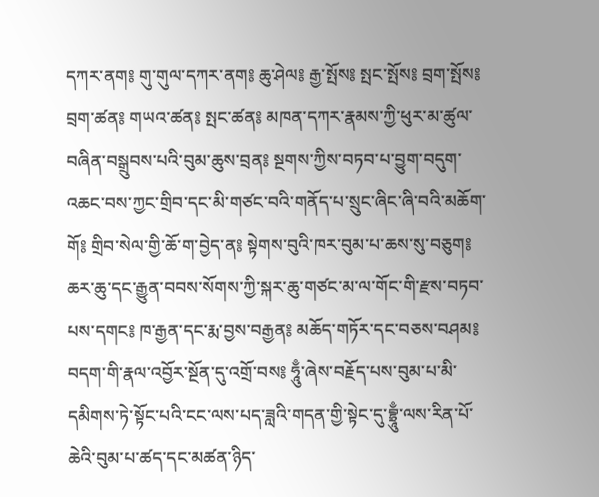དཀར་ནག༔ གུ་གུལ་དཀར་ནག༔ ཆུ་ཤེལ༔ རྒྱ་སྤོས༔ སྤང་སྤོས༔ བྲག་སྤོས༔ བྲག་ཚན༔ གཡའ་ཚན༔ སྤང་ཚན༔ མཁན་དཀར་རྣམས་ཀྱི་ཕུར་མ་ཚུལ་བཞིན་བསྒྲུབས་པའི་བུམ་ཆུས་བྲན༔ སྔགས་ཀྱིས་བཏབ་པ་བྱུག་བདུག་འཆང་བས་ཀྱང་གྲིབ་དང་མི་གཙང་བའི་གནོད་པ་སྲུང་ཞིང་ཞི་བའི་མཆོག་གོ༔ གྲིབ་སེལ་གྱི་ཆོ་ག་བྱེད་ན༔ སྟེགས་བུའི་ཁར་བུམ་པ་ཆས་སུ་བཅུག༔ ཆར་ཆུ་དང་རྒྱུན་བབས་སོགས་ཀྱི་སྐར་ཆུ་གཙང་མ་ལ་གོང་གི་རྫས་བཏབ་པས་དགང༔ ཁ་རྒྱན་དང་རྨ་བྱས་བརྒྱན༔ མཆོད་གཏོར་དང་བཅས་བཤམ༔ བདག་གི་རྣལ་འབྱོར་སྔོན་དུ་འགྲོ་བས༔ ཧཱུྃ་ཞེས་བརྗོད་པས་བུམ་པ་མི་དམིགས་ཏེ་སྟོང་པའི་ངང་ལས་པད་ཟླའི་གདན་གྱི་སྟེང་དུ་བྷྲཱུྃ་ལས་རིན་པོ་ཆེའི་བུམ་པ་ཚད་དང་མཚན་ཉིད་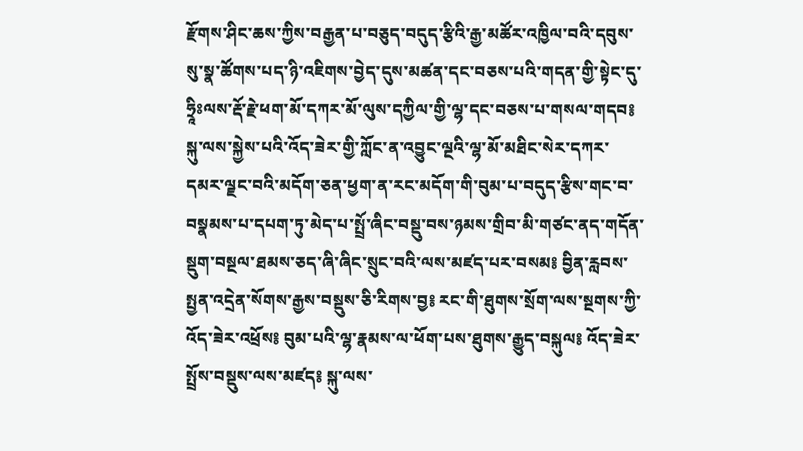རྫོགས་ཤིང་ཆས་ཀྱིས་བརྒྱན་པ་བཅུད་བདུད་རྩིའི་རྒྱ་མཚོར་འཁྱིལ་བའི་དབུས་སུ་སྣ་ཚོགས་པད་ཉི་འཇིགས་བྱེད་དུས་མཚན་དང་བཅས་པའི་གདན་གྱི་སྟེང་དུ་ཧྲཱིཿལས་རྡོ་རྗེ་ཕག་མོ་དཀར་མོ་ལུས་དཀྱིལ་གྱི་ལྷ་དང་བཅས་པ་གསལ་གདབ༔ སྐུ་ལས་སྐྱེས་པའི་འོད་ཟེར་གྱི་ཀློང་ན་འབྱུང་ལྔའི་ལྷ་མོ་མཐིང་སེར་དཀར་དམར་ལྗང་བའི་མདོག་ཅན་ཕྱག་ན་རང་མདོག་གི་བུམ་པ་བདུད་རྩིས་གང་བ་བསྣམས་པ་དཔག་ཏུ་མེད་པ་སྤྲོ་ཞིང་བསྡུ་བས་ཉམས་གྲིབ་མི་གཙང་ནད་གདོན་སྡུག་བསྔལ་ཐམས་ཅད་ཞི་ཞིང་སྲུང་བའི་ལས་མཛད་པར་བསམ༔ བྱིན་རླབས་སྤྱན་འདྲེན་སོགས་རྒྱས་བསྡུས་ཅི་རིགས་བྱ༔ རང་གི་ཐུགས་སྲོག་ལས་སྔགས་ཀྱི་འོད་ཟེར་འཕྲོས༔ བུམ་པའི་ལྷ་རྣམས་ལ་ཕོག་པས་ཐུགས་རྒྱུད་བསྐུལ༔ འོད་ཟེར་སྤྲོས་བསྡུས་ལས་མཛད༔ སྐུ་ལས་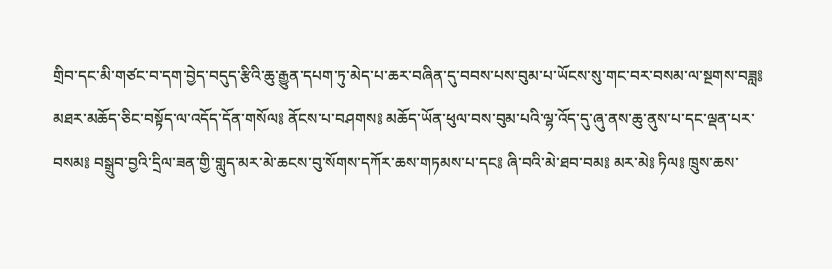གྲིབ་དང་མི་གཙང་བ་དག་བྱེད་བདུད་རྩིའི་ཆུ་རྒྱུན་དཔག་ཏུ་མེད་པ་ཆར་བཞིན་དུ་བབས་པས་བུམ་པ་ཡོངས་སུ་གང་བར་བསམ་ལ་སྔགས་བཟླ༔ མཐར་མཆོད་ཅིང་བསྟོད་ལ་འདོད་དོན་གསོལ༔ ནོངས་པ་བཤགས༔ མཆོད་ཡོན་ཕུལ་བས་བུམ་པའི་ལྷ་འོད་དུ་ཞུ་ནས་ཆུ་ནུས་པ་དང་ལྡན་པར་བསམ༔ བསྒྲུབ་བྱའི་དྲིལ་ཟན་གྱི་གླུད་མར་མེ་ཆངས་བུ་སོགས་དཀོར་ཆས་གཏམས་པ་དང༔ ཞི་བའི་མེ་ཐབ་བམ༔ མར་མེ༔ ཏིལ༔ ཁྲུས་ཆས་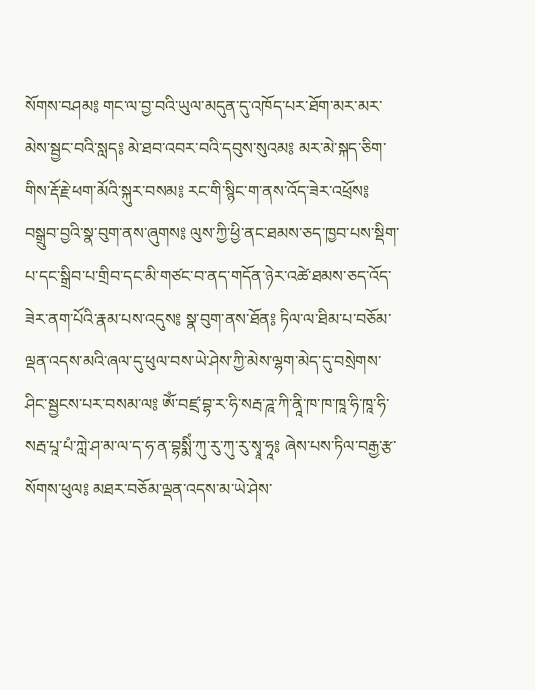སོགས་བཤམ༔ གང་ལ་བྱ་བའི་ཡུལ་མདུན་དུ་འཁོད་པར་ཐོག་མར་མར་མེས་སྦྱང་བའི་སླད༔ མེ་ཐབ་འབར་བའི་དབུས་སུའམ༔ མར་མེ་སྐད་ཅིག་གིས་རྡོ་རྗེ་ཕག་མོའི་སྐུར་བསམ༔ རང་གི་སྙིང་ག་ནས་འོད་ཟེར་འཕྲོས༔ བསྒྲུབ་བྱའི་སྣ་བུག་ནས་ཞུགས༔ ལུས་ཀྱི་ཕྱི་ནང་ཐམས་ཅད་ཁྱབ་པས་སྡིག་པ་དང་སྒྲིབ་པ་གྲིབ་དང་མི་གཙང་བ་ནད་གདོན་ཉེར་འཚེ་ཐམས་ཅད་འོད་ཟེར་ནག་པོའི་རྣམ་པས་འདུས༔ སྣ་བུག་ནས་ཐོན༔ ཏིལ་ལ་ཐིམ་པ་བཅོམ་ལྡན་འདས་མའི་ཞལ་དུ་ཕུལ་བས་ཡེ་ཤེས་ཀྱི་མེས་ལྷག་མེད་དུ་བསྲེགས་ཤིང་སྦྱངས་པར་བསམ་ལ༔ ཨོཾ་བཛྲ་བྷ་ར་ཧི་སརྦ་ཌཱ་ཀི་ནཱི་ཁ་ཁ་ཁཱ་ཧི་ཁཱ་ཧི་སརྦ་པཱ་པཾ་ཀླེ་ཤ་མ་ལ་ད་ཧ་ན་བྷསྨིཾ་ཀུ་རུ་ཀུ་རུ་སྭཱ་ཧཱ༔ ཞེས་པས་ཏིལ་བརྒྱ་རྩ་སོགས་ཕུལ༔ མཐར་བཅོམ་ལྡན་འདས་མ་ཡེ་ཤེས་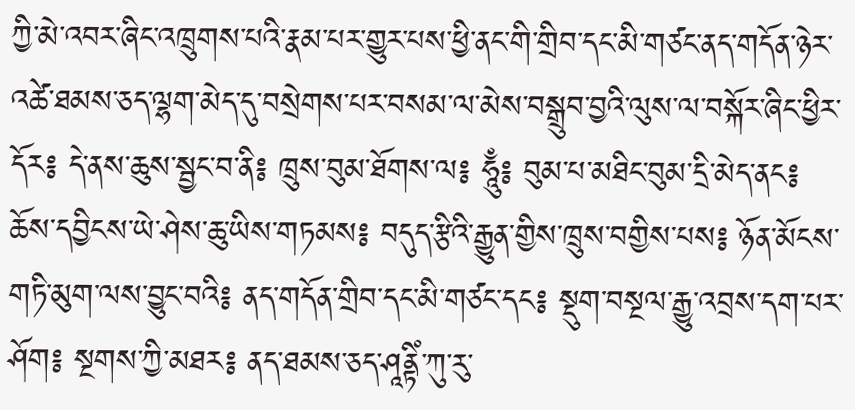ཀྱི་མེ་འབར་ཞིང་འཁྲུགས་པའི་རྣམ་པར་གྱུར་པས་ཕྱི་ནང་གི་གྲིབ་དང་མི་གཙང་ནད་གདོན་ཉེར་འཚེ་ཐམས་ཅད་ལྷག་མེད་དུ་བསྲེགས་པར་བསམ་ལ་མེས་བསྒྲུབ་བྱའི་ལུས་ལ་བསྐོར་ཞིང་ཕྱིར་དོར༔ དེ་ནས་ཆུས་སྦྱང་བ་ནི༔ ཁྲུས་བུམ་ཐོགས་ལ༔ ཧཱུྃ༔ བུམ་པ་མཐིང་བུམ་དྲི་མེད་ནང༔ ཆོས་དབྱིངས་ཡེ་ཤེས་ཆུ་ཡིས་གཏམས༔ བདུད་རྩིའི་རྒྱུན་གྱིས་ཁྲུས་བགྱིས་པས༔ ཉོན་མོངས་གཏི་མུག་ལས་བྱུང་བའི༔ ནད་གདོན་གྲིབ་དང་མི་གཙང་དང༔ སྡུག་བསྔལ་རྒྱུ་འབྲས་དག་པར་ཤོག༔ སྔགས་ཀྱི་མཐར༔ ནད་ཐམས་ཅད་ཤཱནྟིཾ་ཀུ་རུ་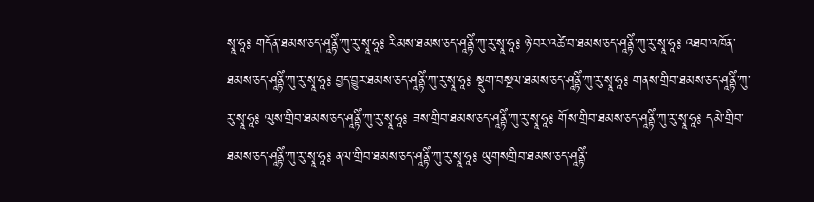སྭཱ་ཧཱ༔ གདོན་ཐམས་ཅད་ཤཱནྟིཾ་ཀུ་རུ་སྭཱ་ཧཱ༔ རིམས་ཐམས་ཅད་ཤཱནྟིཾ་ཀུ་རུ་སྭཱ་ཧཱ༔ ཉེ་བར་འཚེ་བ་ཐམས་ཅད་ཤཱནྟིཾ་ཀུ་རུ་སྭཱ་ཧཱ༔ འཐབ་འཁོན་ཐམས་ཅད་ཤཱནྟིཾ་ཀུ་རུ་སྭཱ་ཧཱ༔ བྱད་བྱུར་ཐམས་ཅད་ཤཱནྟིཾ་ཀུ་རུ་སྭཱ་ཧཱ༔ སྡུག་བསྔལ་ཐམས་ཅད་ཤཱནྟིཾ་ཀུ་རུ་སྭཱ་ཧཱ༔ གནས་གྲིབ་ཐམས་ཅད་ཤཱནྟིཾ་ཀུ་རུ་སྭཱ་ཧཱ༔ ལུས་གྲིབ་ཐམས་ཅད་ཤཱནྟིཾ་ཀུ་རུ་སྭཱ་ཧཱ༔ ཟས་གྲིབ་ཐམས་ཅད་ཤཱནྟིཾ་ཀུ་རུ་སྭཱ་ཧཱ༔ གོས་གྲིབ་ཐམས་ཅད་ཤཱནྟིཾ་ཀུ་རུ་སྭཱ་ཧཱ༔ དམེ་གྲིབ་ཐམས་ཅད་ཤཱནྟིཾ་ཀུ་རུ་སྭཱ་ཧཱ༔ ནལ་གྲིབ་ཐམས་ཅད་ཤཱནྟིཾ་ཀུ་རུ་སྭཱ་ཧཱ༔ ཡུགསགྲིབ་ཐམས་ཅད་ཤཱནྟིཾ་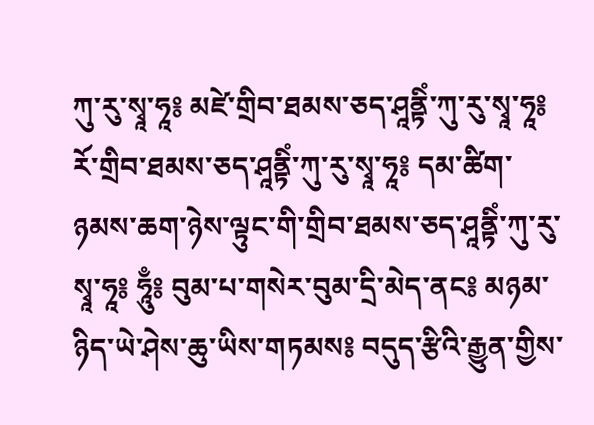ཀུ་རུ་སྭཱ་ཧཱ༔ མཛེ་གྲིབ་ཐམས་ཅད་ཤཱནྟིཾ་ཀུ་རུ་སྭཱ་ཧཱ༔ རོ་གྲིབ་ཐམས་ཅད་ཤཱནྟིཾ་ཀུ་རུ་སྭཱ་ཧཱ༔ དམ་ཚིག་ཉམས་ཆག་ཉེས་ལྟུང་གི་གྲིབ་ཐམས་ཅད་ཤཱནྟིཾ་ཀུ་རུ་སྭཱ་ཧཱ༔ ཧཱུྃ༔ བུམ་པ་གསེར་བུམ་དྲི་མེད་ནང༔ མཉམ་ཉིད་ཡེ་ཤེས་ཆུ་ཡིས་གཏམས༔ བདུད་རྩིའི་རྒྱུན་གྱིས་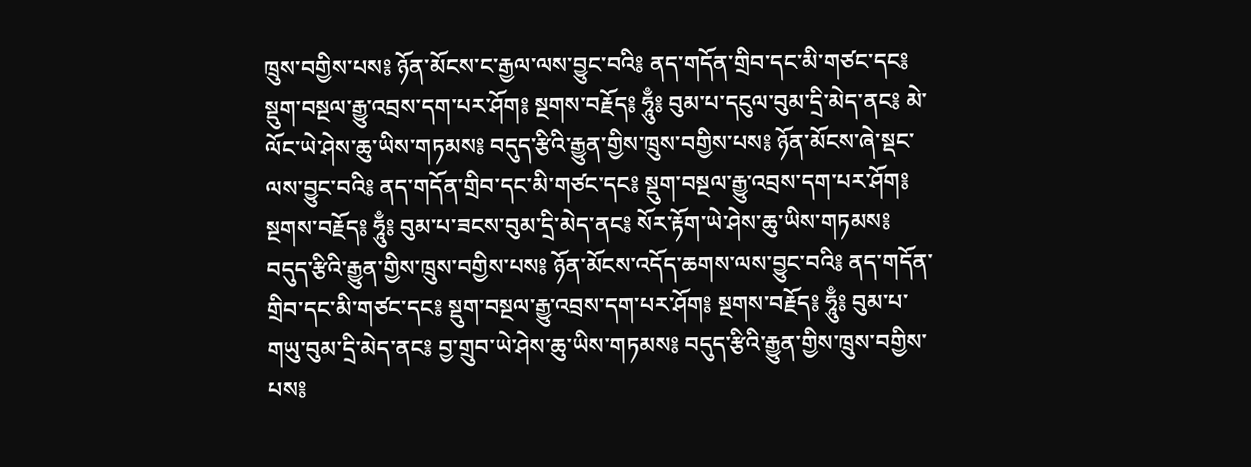ཁྲུས་བགྱིས་པས༔ ཉོན་མོངས་ང་རྒྱལ་ལས་བྱུང་བའི༔ ནད་གདོན་གྲིབ་དང་མི་གཙང་དང༔ སྡུག་བསྔལ་རྒྱུ་འབྲས་དག་པར་ཤོག༔ སྔགས་བརྗོད༔ ཧཱུྃ༔ བུམ་པ་དངུལ་བུམ་དྲི་མེད་ནང༔ མེ་ལོང་ཡེ་ཤེས་ཆུ་ཡིས་གཏམས༔ བདུད་རྩིའི་རྒྱུན་གྱིས་ཁྲུས་བགྱིས་པས༔ ཉོན་མོངས་ཞེ་སྡང་ལས་བྱུང་བའི༔ ནད་གདོན་གྲིབ་དང་མི་གཙང་དང༔ སྡུག་བསྔལ་རྒྱུ་འབྲས་དག་པར་ཤོག༔ སྔགས་བརྗོད༔ ཧཱུྃ༔ བུམ་པ་ཟངས་བུམ་དྲི་མེད་ནང༔ སོར་རྟོག་ཡེ་ཤེས་ཆུ་ཡིས་གཏམས༔ བདུད་རྩིའི་རྒྱུན་གྱིས་ཁྲུས་བགྱིས་པས༔ ཉོན་མོངས་འདོད་ཆགས་ལས་བྱུང་བའི༔ ནད་གདོན་གྲིབ་དང་མི་གཙང་དང༔ སྡུག་བསྔལ་རྒྱུ་འབྲས་དག་པར་ཤོག༔ སྔགས་བརྗོད༔ ཧཱུྃ༔ བུམ་པ་གཡུ་བུམ་དྲི་མེད་ནང༔ བྱ་གྲུབ་ཡེ་ཤེས་ཆུ་ཡིས་གཏམས༔ བདུད་རྩིའི་རྒྱུན་གྱིས་ཁྲུས་བགྱིས་པས༔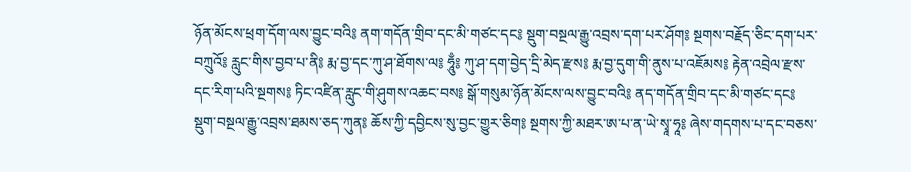ཉོན་མོངས་ཕྲག་དོག་ལས་བྱུང་བའི༔ ནག་གདོན་གྲིབ་དང་མི་གཙང་དང༔ སྡུག་བསྔལ་རྒྱུ་འབྲས་དག་པར་ཤོག༔ སྔགས་བརྗོད་ཅིང་དག་པར་བཀྲུའོ༔ རླུང་གིས་བྱབ་པ་ནི༔ རྨ་བྱ་དང་ཀུ་ཤ་ཐོགས་ལ༔ ཧཱུྃ༔ ཀུ་ཤ་དག་བྱེད་དྲི་མེད་རྫས༔ རྨ་བྱ་དུག་གི་ནུས་པ་འཇོམས༔ རྟེན་འབྲེལ་རྫས་དང་རིག་པའི་སྔགས༔ ཏིང་འཛིན་རླུང་གི་ཤུགས་འཆང་བས༔ སྒོ་གསུམ་ཉོན་མོངས་ལས་བྱུང་བའི༔ ནད་གདོན་གྲིབ་དང་མི་གཙང་དང༔ སྡུག་བསྔལ་རྒྱུ་འབྲས་ཐམས་ཅད་ཀུན༔ ཆོས་ཀྱི་དབྱིངས་སུ་བྱང་གྱུར་ཅིག༔ སྔགས་ཀྱི་མཐར་ཨ་པ་ན་ཡེ་སྭཱ་ཧཱ༔ ཞེས་གདགས་པ་དང་བཅས་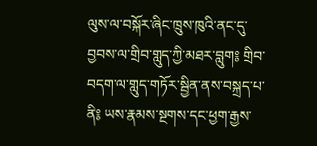ལུས་ལ་བསྐོར་ཞིང་ཁྲུས་ཁུའི་ནང་དུ་བྱབས་ལ་གྲིབ་གླུད་ཀྱི་མཐར་བླུག༔ གྲིབ་བདག་ལ་གླུད་གཏོར་སྦྱིན་ནས་བསྐྲད་པ་ནི༔ ཡས་རྣམས་སྔགས་དང་ཕྱག་རྒྱས་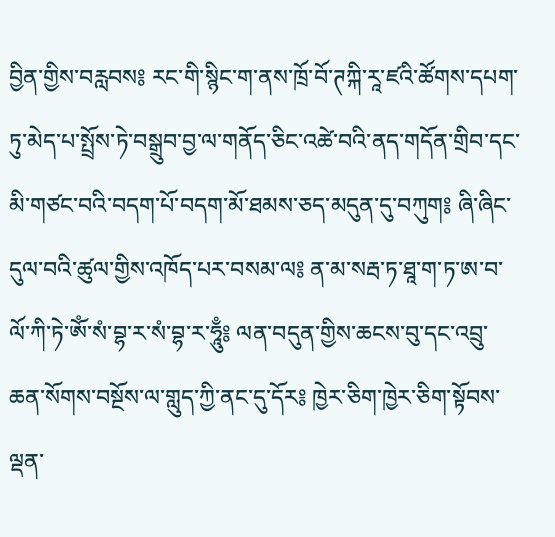བྱིན་གྱིས་བརླབས༔ རང་གི་སྙིང་ག་ནས་ཁྲོ་བོ་ཊཀྐི་རཱ་ཛའི་ཚོགས་དཔག་ཏུ་མེད་པ་སྤྲོས་ཏེ་བསྒྲུབ་བྱ་ལ་གནོད་ཅིང་འཚེ་བའི་ནད་གདོན་གྲིབ་དང་མི་གཙང་བའི་བདག་པོ་བདག་མོ་ཐམས་ཅད་མདུན་དུ་བཀུག༔ ཞི་ཞིང་དུལ་བའི་ཚུལ་གྱིས་འཁོད་པར་བསམ་ལ༔ ན་མ་སརྦ་ཏ་ཐཱ་ག་ཏ་ཨ་བ་ལོ་ཀི་ཏེ་ཨོཾ་སཾ་བྷ་ར་སཾ་བྷ་ར་ཧཱུྃ༔ ལན་བདུན་གྱིས་ཆངས་བུ་དང་འབྲུ་ཆན་སོགས་བསྔོས་ལ་གླུད་ཀྱི་ནང་དུ་དོར༔ ཁྱེར་ཅིག་ཁྱེར་ཅིག་སྟོབས་ལྡན་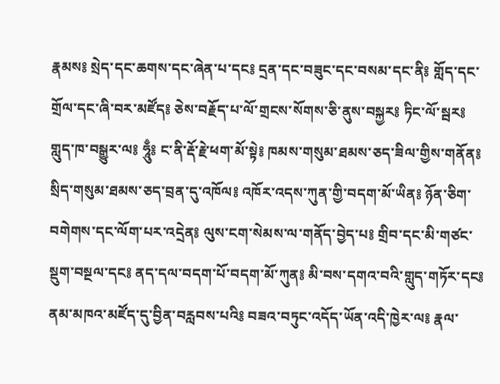རྣམས༔ སྲེད་དང་ཆགས་དང་ཞེན་པ་དང༔ དྲན་དང་བཟུང་དང་བསམ་དང་ནི༔ གློད་དང་གྲོལ་དང་ཞི་བར་མཛོད༔ ཅེས་བརྗོད་པ་ལོ་གྲངས་སོགས་ཅི་ནུས་བསྐྱར༔ ཏིང་ལོ་སྦར༔ གླུད་ཁ་བསྒྱུར་ལ༔ ཧཱུྃ༔ ང་ནི་རྡོ་རྗེ་ཕག་མོ་སྟེ༔ ཁམས་གསུམ་ཐམས་ཅད་ཟིལ་གྱིས་གནོན༔ སྲིད་གསུམ་ཐམས་ཅད་བྲན་དུ་འཁོལ༔ འཁོར་འདས་ཀུན་གྱི་བདག་མོ་ཡིན༔ ཉོན་ཅིག་བགེགས་དང་ལོག་པར་འདྲེན༔ ལུས་ངག་སེམས་ལ་གནོད་བྱེད་པ༔ གྲིབ་དང་མི་གཙང་སྡུག་བསྔལ་དང༔ ནད་དལ་བདག་པོ་བདག་མོ་ཀུན༔ མི་བས་དགའ་བའི་གླུད་གཏོར་དང༔ ནམ་མཁའ་མཛོད་དུ་བྱིན་བརླབས་པའི༔ བཟའ་བཏུང་འདོད་ཡོན་འདི་ཁྱེར་ལ༔ རྣལ་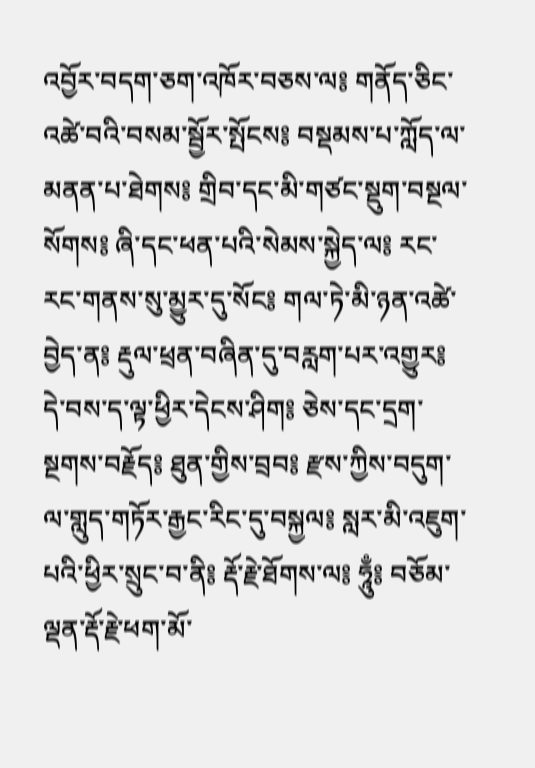འབྱོར་བདག་ཅག་འཁོར་བཅས་ལ༔ གནོད་ཅིང་འཚེ་བའི་བསམ་སྦྱོར་སྤོངས༔ བསྡམས་པ་ཀློད་ལ་མནན་པ་ཐེགས༔ གྲིབ་དང་མི་གཙང་སྡུག་བསྔལ་སོགས༔ ཞི་དང་ཕན་པའི་སེམས་སྐྱེད་ལ༔ རང་རང་གནས་སུ་མྱུར་དུ་སོང༔ གལ་ཏེ་མི་ཉན་འཚེ་བྱེད་ན༔ རྡུལ་ཕྲན་བཞིན་དུ་བརླག་པར་འགྱུར༔ དེ་བས་ད་ལྟ་ཕྱིར་དེངས་ཤིག༔ ཅེས་དང་དྲག་སྔགས་བརྗོད༔ ཐུན་གྱིས་བྲབ༔ རྫས་ཀྱིས་བདུག་ལ་གླུད་གཏོར་རྒྱང་རིང་དུ་བསྐྱལ༔ སླར་མི་འཇུག་པའི་ཕྱིར་སྲུང་བ་ནི༔ རྡོ་རྗེ་ཐོགས་ལ༔ ཧཱུྃ༔ བཅོམ་ལྡན་རྡོ་རྗེ་ཕག་མོ་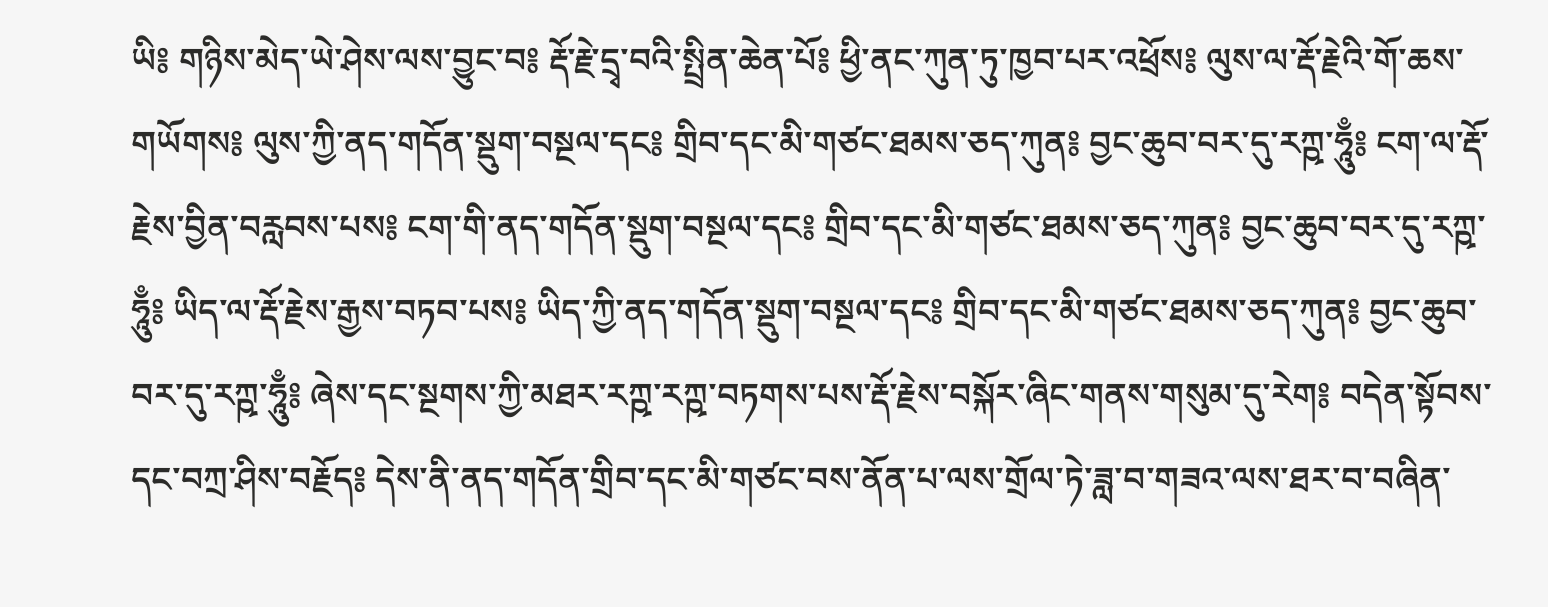ཡི༔ གཉིས་མེད་ཡེ་ཤེས་ལས་བྱུང་བ༔ རྡོ་རྗེ་དྲྭ་བའི་སྤྲིན་ཆེན་པོ༔ ཕྱི་ནང་ཀུན་ཏུ་ཁྱབ་པར་འཕྲོས༔ ལུས་ལ་རྡོ་རྗེའི་གོ་ཆས་གཡོགས༔ ལུས་ཀྱི་ནད་གདོན་སྡུག་བསྔལ་དང༔ གྲིབ་དང་མི་གཙང་ཐམས་ཅད་ཀུན༔ བྱང་ཆུབ་བར་དུ་རཀྵ་ཧཱུྃ༔ ངག་ལ་རྡོ་རྗེས་བྱིན་བརླབས་པས༔ ངག་གི་ནད་གདོན་སྡུག་བསྔལ་དང༔ གྲིབ་དང་མི་གཙང་ཐམས་ཅད་ཀུན༔ བྱང་ཆུབ་བར་དུ་རཀྵ་ཧཱུྃ༔ ཡིད་ལ་རྡོ་རྗེས་རྒྱས་བཏབ་པས༔ ཡིད་ཀྱི་ནད་གདོན་སྡུག་བསྔལ་དང༔ གྲིབ་དང་མི་གཙང་ཐམས་ཅད་ཀུན༔ བྱང་ཆུབ་བར་དུ་རཀྵ་ཧཱུྃ༔ ཞེས་དང་སྔགས་ཀྱི་མཐར་རཀྵ་རཀྵ་བཏགས་པས་རྡོ་རྗེས་བསྐོར་ཞིང་གནས་གསུམ་དུ་རེག༔ བདེན་སྟོབས་དང་བཀྲ་ཤིས་བརྗོད༔ དེས་ནི་ནད་གདོན་གྲིབ་དང་མི་གཙང་བས་ནོན་པ་ལས་གྲོལ་ཏེ་ཟླ་བ་གཟའ་ལས་ཐར་བ་བཞིན་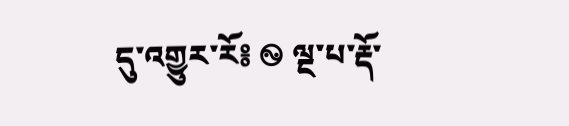དུ་འགྱུར་རོ༔ ࿊ ལྔ་པ་རྡོ་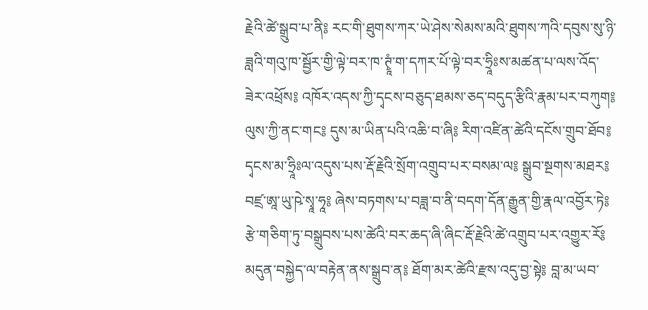རྗེའི་ཚེ་སྒྲུབ་པ་ནི༔ རང་གི་ཐུགས་ཀར་ཡེ་ཤེས་སེམས་མའི་ཐུགས་ཀའི་དབུས་སུ་ཉི་ཟླའི་གའུ་ཁ་སྦྱོར་གྱི་ལྟེ་བར་ཁ་ཊྭཱཾ་ག་དཀར་པོ་ལྟེ་བར་ཧྲཱིཿས་མཚན་པ་ལས་འོད་ཟེར་འཕྲོས༔ འཁོར་འདས་ཀྱི་དྭངས་བཅུད་ཐམས་ཅད་བདུད་རྩིའི་རྣམ་པར་བཀུག༔ ལུས་ཀྱི་ནང་གང༔ དུས་མ་ཡིན་པའི་འཆི་བ་ཞི༔ རིག་འཛིན་ཚེའི་དངོས་གྲུབ་ཐོབ༔ དྭངས་མ་ཧྲཱིཿལ་འདུས་པས་རྡོ་རྗེའི་སྲོག་འགྲུབ་པར་བསམ་ལ༔ སྒྲུབ་སྔགས་མཐར༔ བཛྲ་ཨཱ་ཡུ་ཥེ་སྭཱ་ཧཱ༔ ཞེས་བཏགས་པ་བཟླ་བ་ནི་བདག་དོན་རྒྱུན་གྱི་རྣལ་འབྱོར་ཏེ༔ རྩེ་གཅིག་ཏུ་བསྒྲུབས་པས་ཚེའི་བར་ཆད་ཞི་ཞིང་རྡོ་རྗེའི་ཚེ་འགྲུབ་པར་འགྱུར་རོ༔ མདུན་བསྐྱེད་ལ་བརྟེན་ནས་སྒྲུབ་ན༔ ཐོག་མར་ཚེའི་རྫས་འདུ་བྱ་སྟེ༔ བླ་མ་ཡབ་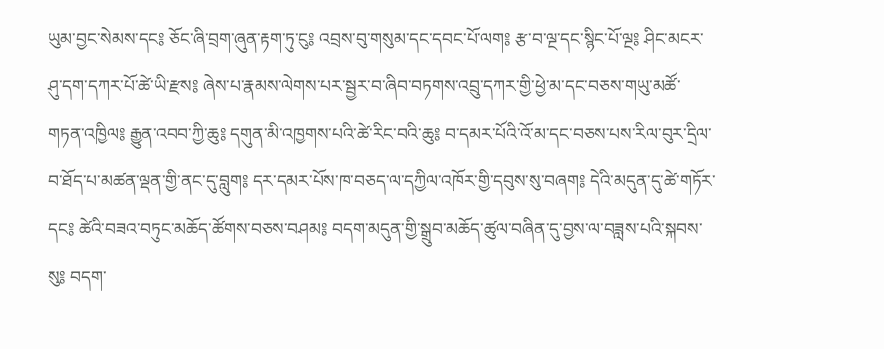ཡུམ་བྱང་སེམས་དང༔ ཅོང་ཞི་བྲག་ཞུན་རྟག་ཏུ་ངུ༔ འབྲས་བུ་གསུམ་དང་དབང་པོ་ལག༔ རྩ་བ་ལྔ་དང་སྙིང་པོ་ལྔ༔ ཤིང་མངར་ཤུ་དག་དཀར་པོ་ཚེ་ཡི་རྫས༔ ཞེས་པ་རྣམས་ལེགས་པར་སྦྱར་བ་ཞིབ་བཏགས་འབྲུ་དཀར་གྱི་ཕྱེ་མ་དང་བཅས་གཡུ་མཚོ་གཏན་འཁྱིལ༔ རྒྱུན་འབབ་ཀྱི་ཆུ༔ དགུན་མི་འཁྱགས་པའི་ཚེ་རིང་བའི་ཆུ༔ བ་དམར་པོའི་འོ་མ་དང་བཅས་པས་རིལ་བུར་དྲིལ་བ་ཐོད་པ་མཚན་ལྡན་གྱི་ནང་དུ་བླུག༔ དར་དམར་པོས་ཁ་བཅད་ལ་དཀྱིལ་འཁོར་གྱི་དབུས་སུ་བཞག༔ དེའི་མདུན་དུ་ཚེ་གཏོར་དང༔ ཚེའི་བཟའ་བཏུང་མཆོད་ཚོགས་བཅས་བཤམ༔ བདག་མདུན་གྱི་སྒྲུབ་མཆོད་ཚུལ་བཞིན་དུ་བྱས་ལ་བཟླས་པའི་སྐབས་སུ༔ བདག་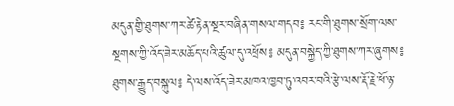མདུན་གྱི་ཐུགས་ཀར་ཚེ་རྟེན་སྔར་བཞིན་གསལ་གདབ༔ རང་གི་ཐུགས་སྲོག་ལས་སྔགས་ཀྱི་འོད་ཟེར་མཆོད་པའི་ཚུལ་དུ་འཕྲོས༔ མདུན་བསྐྱེད་ཀྱི་ཐུགས་ཀར་ཞུགས༔ ཐུགས་རྒྱུད་བསྐུལ༔ དེ་ལས་འོད་ཟེར་མཁའ་ཁྱབ་ཏུ་འབར་བའི་རྩེ་ལས་རྡོ་རྗེ་ཕོ་ཉ་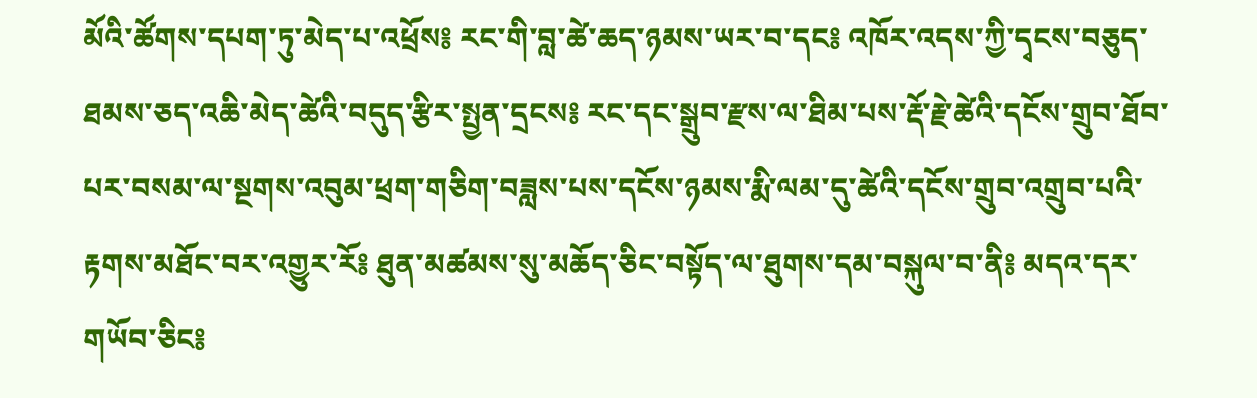མོའི་ཚོགས་དཔག་ཏུ་མེད་པ་འཕྲོས༔ རང་གི་བླ་ཚེ་ཆད་ཉམས་ཡར་བ་དང༔ འཁོར་འདས་ཀྱི་དྭངས་བཅུད་ཐམས་ཅད་འཆི་མེད་ཚེའི་བདུད་རྩིར་སྤྱན་དྲངས༔ རང་དང་སྒྲུབ་རྫས་ལ་ཐིམ་པས་རྡོ་རྗེ་ཚེའི་དངོས་གྲུབ་ཐོབ་པར་བསམ་ལ་སྔགས་འབུམ་ཕྲག་གཅིག་བཟླས་པས་དངོས་ཉམས་རྨི་ལམ་དུ་ཚེའི་དངོས་གྲུབ་འགྲུབ་པའི་རྟགས་མཐོང་བར་འགྱུར་རོ༔ ཐུན་མཚམས་སུ་མཆོད་ཅིང་བསྟོད་ལ་ཐུགས་དམ་བསྐུལ་བ་ནི༔ མདའ་དར་གཡོབ་ཅིང༔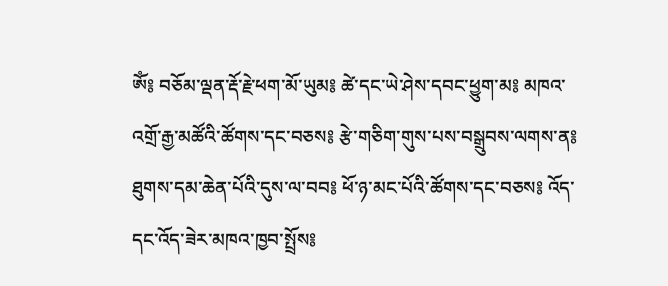ཨོཾ༔ བཅོམ་ལྡན་རྡོ་རྗེ་ཕག་མོ་ཡུམ༔ ཚེ་དང་ཡེ་ཤེས་དབང་ཕྱུག་མ༔ མཁའ་འགྲོ་རྒྱ་མཚོའི་ཚོགས་དང་བཅས༔ རྩེ་གཅིག་གུས་པས་བསྒྲུབས་ལགས་ན༔ ཐུགས་དམ་ཆེན་པོའི་དུས་ལ་བབ༔ ཕོ་ཉ་མང་པོའི་ཚོགས་དང་བཅས༔ འོད་དང་འོད་ཟེར་མཁའ་ཁྱབ་སྤྲོས༔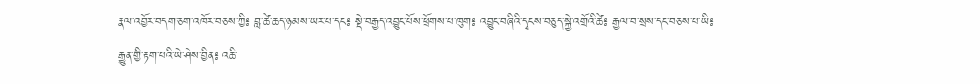རྣལ་འབྱོར་བདག་ཅག་འཁོར་བཅས་ཀྱི༔ བླ་ཚེ་ཆད་ཉམས་ཡར་པ་དང༔ སྡེ་བརྒྱད་འབྱུང་པོས་ཕྲོགས་པ་ཁུག༔ འབྱུང་བཞིའི་དྭངས་བཅུད་སྐྱེ་འགྲོའི་ཚེ༔ རྒྱལ་བ་སྲས་དང་བཅས་པ་ཡི༔ རྒྱུན་གྱི་རྟག་པའི་ཡེ་ཤེས་བྱིན༔ འཆི་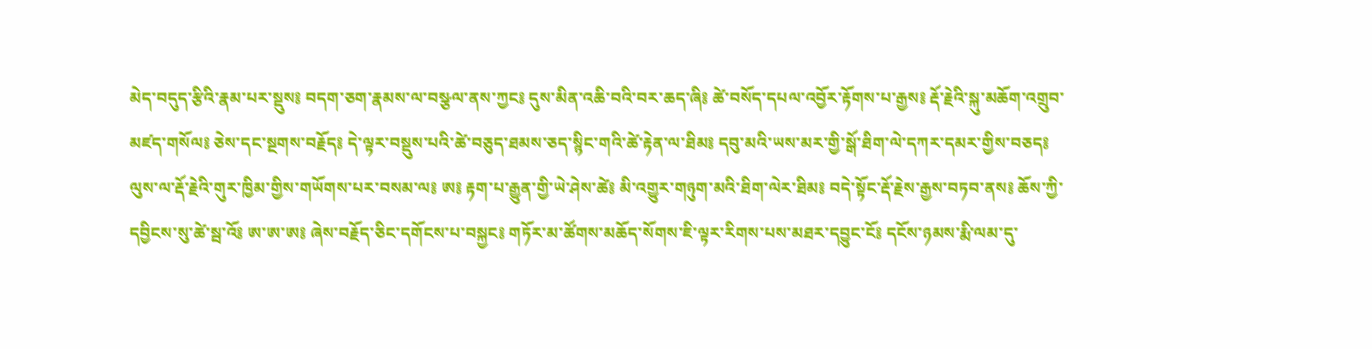མེད་བདུད་རྩིའི་རྣམ་པར་སྡུས༔ བདག་ཅག་རྣམས་ལ་བསྩལ་ནས་ཀྱང༔ དུས་མིན་འཆི་བའི་བར་ཆད་ཞི༔ ཚེ་བསོད་དཔལ་འབྱོར་རྟོགས་པ་རྒྱས༔ རྡོ་རྗེའི་སྐུ་མཆོག་འགྲུབ་མཛད་གསོལ༔ ཅེས་དང་སྔགས་བརྗོད༔ དེ་ལྟར་བསྡུས་པའི་ཚེ་བཅུད་ཐམས་ཅད་སྙིང་གའི་ཚེ་རྟེན་ལ་ཐིམ༔ དབུ་མའི་ཡས་མར་གྱི་སྒོ་ཐིག་ལེ་དཀར་དམར་གྱིས་བཅད༔ ལུས་ལ་རྡོ་རྗེའི་གུར་ཁྱིམ་གྱིས་གཡོགས་པར་བསམ་ལ༔ ཨ༔ རྟག་པ་རྒྱུན་གྱི་ཡེ་ཤེས་ཚེ༔ མི་འགྱུར་གཉུག་མའི་ཐིག་ལེར་ཐིམ༔ བདེ་སྟོང་རྡོ་རྗེས་རྒྱས་བཏབ་ནས༔ ཆོས་ཀྱི་དབྱིངས་སུ་ཚེ་སྦ་འོ༔ ཨ་ཨ་ཨ༔ ཞེས་བརྗོད་ཅིང་དགོངས་པ་བསྐྱང༔ གཏོར་མ་ཚོགས་མཆོད་སོགས་ཇི་ལྟར་རིགས་པས་མཐར་དབྱུང་ངོ༔ དངོས་ཉམས་རྨི་ལམ་དུ་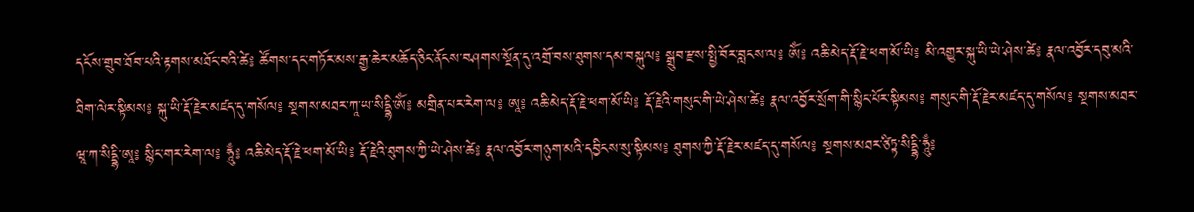དངོས་གྲུབ་ཐོབ་པའི་རྟགས་མཐོང་བའི་ཚེ༔ ཚོགས་དང་གཏོར་མས་རྒྱ་ཆེར་མཆོད་ཅིང་ནོངས་བཤགས་སྔོན་དུ་འགྲོ་བས་ཐུགས་དམ་བསྐུལ༔ སྒྲུབ་རྫས་སྤྱི་བོར་བླངས་ལ༔ ཨོཾ༔ འཆི་མེད་རྡོ་རྗེ་ཕག་མོ་ཡི༔ མི་འགྱུར་སྐུ་ཡི་ཡེ་ཤེས་ཚེ༔ རྣལ་འབྱོར་དབུ་མའི་ཐིག་ལེར་སྟིམས༔ སྐུ་ཡི་རྡོ་རྗེར་མཛད་དུ་གསོལ༔ སྔགས་མཐར་ཀཱ་ཡ་སིདྡྷི་ཨོཾ༔ མགྲིན་པར་རེག་ལ༔ ཨཱ༔ འཆི་མེད་རྡོ་རྗེ་ཕག་མོ་ཡི༔ རྡོ་རྗེའི་གསུང་གི་ཡེ་ཤེས་ཚེ༔ རྣལ་འབྱོར་སྲོག་གི་སྙིང་པོར་སྟིམས༔ གསུང་གི་རྡོ་རྗེར་མཛད་དུ་གསོལ༔ སྔགས་མཐར་ཝཱ་ཀ་སིདྡྷི་ཨཱ༔ སྙིང་གར་རེག་ལ༔ ཧཱུྃ༔ འཆི་མེད་རྡོ་རྗེ་ཕག་མོ་ཡི༔ རྡོ་རྗེའི་ཐུགས་ཀྱི་ཡེ་ཤེས་ཚེ༔ རྣལ་འབྱོར་གཉུག་མའི་དབྱིངས་སུ་སྟིམས༔ ཐུགས་ཀྱི་རྡོ་རྗེར་མཛད་དུ་གསོལ༔ སྔགས་མཐར་ཙིཏྟ་སིདྡྷི་ཧཱུྃ༔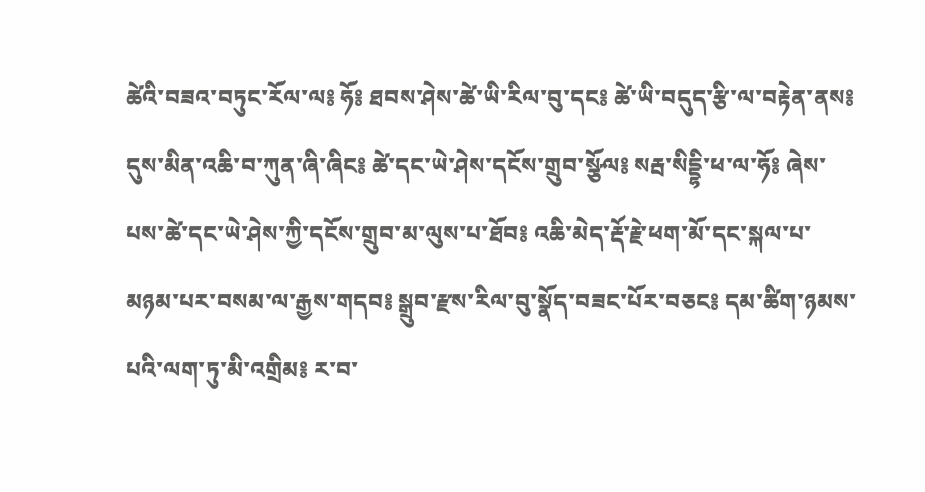ཚེའི་བཟའ་བཏུང་རོལ་ལ༔ ཧོ༔ ཐབས་ཤེས་ཚེ་ཡི་རིལ་བུ་དང༔ ཚེ་ཡི་བདུད་རྩི་ལ་བརྟེན་ནས༔ དུས་མིན་འཆི་བ་ཀུན་ཞི་ཞིང༔ ཚེ་དང་ཡེ་ཤེས་དངོས་གྲུབ་སྩོལ༔ སརྦ་སིདྡྷི་ཕ་ལ་ཧོ༔ ཞེས་པས་ཚེ་དང་ཡེ་ཤེས་ཀྱི་དངོས་གྲུབ་མ་ལུས་པ་ཐོབ༔ འཆི་མེད་རྡོ་རྗེ་ཕག་མོ་དང་སྐལ་པ་མཉམ་པར་བསམ་ལ་རྒྱས་གདབ༔ སྒྲུབ་རྫས་རིལ་བུ་སྣོད་བཟང་པོར་བཅང༔ དམ་ཚིག་ཉམས་པའི་ལག་ཏུ་མི་འགྲིམ༔ ར་བ་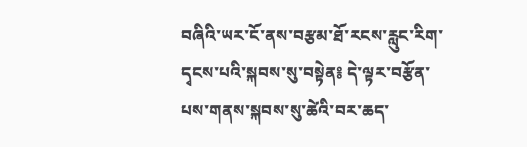བཞིའི་ཡར་ངོ་ནས་བརྩམ་ཐོ་རངས་རླུང་རིག་དྭངས་པའི་སྐབས་སུ་བསྟེན༔ དེ་ལྟར་བརྩོན་པས་གནས་སྐབས་སུ་ཚེའི་བར་ཆད་